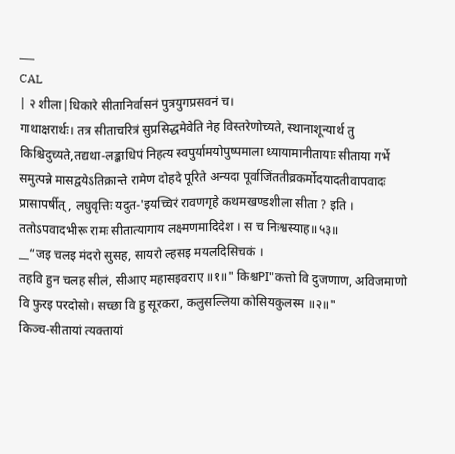___
CAL
| २ शीला|धिकारे सीतानिर्वासनं पुत्रयुगप्रसवनं च।
गाथाक्षरार्थः। तत्र सीताचरित्रं सुप्रसिद्धमेवेति नेह विस्तरेणोच्यते, स्थानाशून्यार्थ तु किश्चिदुच्यते,तद्यथा-लङ्काधिपं निहत्य स्वपुर्यामयोपुष्पमाला ध्यायामानीतायाः सीताया गर्भे समुत्पन्ने मासद्वयेऽतिक्रान्ते रामेण दोहदे पूरिते अन्यदा पूर्वाजिंततीव्रकर्मोदयादतीवापवादः प्रासापर्षीत् , लघुवृत्तिः यदुत-'इयच्चिरं रावणगृहे कथमखण्डशीला सीता ? इति । ततोऽपवादभीरू रामः सीतात्यागाय लक्ष्मणमादिदेश । स च निःश्वस्याह॥५३॥
__“जइ चलइ मंदरो सुसह, सायरो ल्हसइ मयलदिसिचकं ।
तहवि हुन चलह सीलं, सीआए महासइवराए ॥१॥" किश्चPI"कत्तो वि दुजणाण, अविजमाणो वि फुरइ परदोसो। सच्छा वि हु सूरकरा, कलुसल्लिया कोसियकुलस्म ॥२॥"
किञ्च-सीतायां त्यक्तायां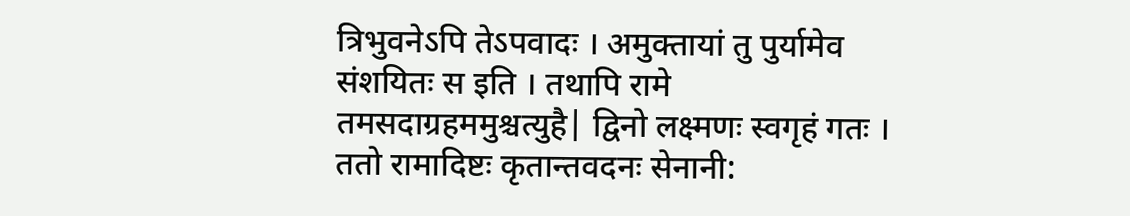त्रिभुवनेऽपि तेऽपवादः । अमुक्तायां तु पुर्यामेव संशयितः स इति । तथापि रामे तमसदाग्रहममुश्चत्युहै| द्विनो लक्ष्मणः स्वगृहं गतः । ततो रामादिष्टः कृतान्तवदनः सेनानी: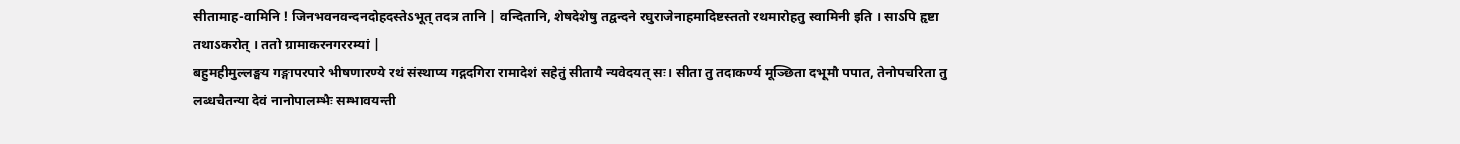सीतामाह-वामिनि ! जिनभवनवन्दनदोहदस्तेऽभूत् तदत्र तानि | वन्दितानि, शेषदेशेषु तद्वन्दने रघुराजेनाहमादिष्टस्ततो रथमारोहतु स्वामिनी इति । साऽपि हृष्टा तथाऽकरोत् । ततो ग्रामाकरनगररम्यां |
बहुमहीमुल्लङ्घय गङ्गापरपारे भीषणारण्ये रथं संस्थाप्य गद्गदगिरा रामादेशं सहेतुं सीतायै न्यवेदयत् सः। सीता तु तदाकर्ण्य मूञ्छिता दभूमौ पपात, तेनोपचरिता तु लब्धचैतन्या देवं नानोपालम्भैः सम्भावयन्ती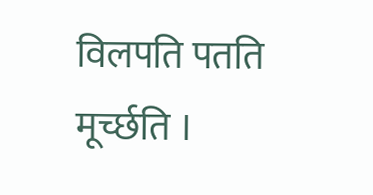विलपति पतति मूर्च्छति ।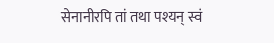सेनानीरपि तां तथा पश्यन् स्वं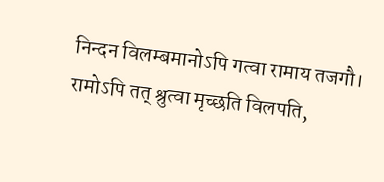निन्दन विलम्बमानोऽपि गत्वा रामाय तजगौ। रामोऽपि तत् श्रुत्वा मृच्छति विलपति,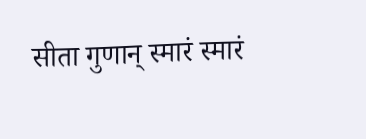सीता गुणान् स्मारं स्मारं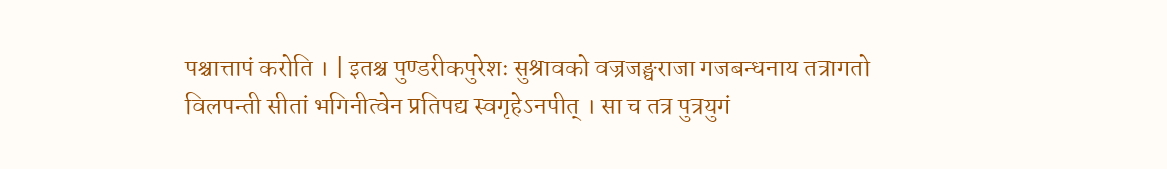पश्चात्तापं करोति । | इतश्च पुण्डरीकपुरेशः सुश्रावको वज्रजङ्घराजा गजबन्धनाय तत्रागतो विलपन्ती सीतां भगिनीत्वेन प्रतिपद्य स्वगृहेऽनपीत् । सा च तत्र पुत्रयुगं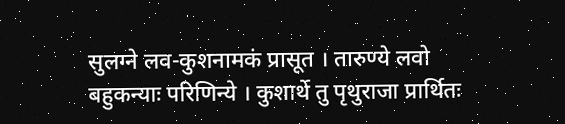सुलग्ने लव-कुशनामकं प्रासूत । तारुण्ये लवो बहुकन्याः परिणिन्ये । कुशार्थे तु पृथुराजा प्रार्थितः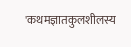'कथमज्ञातकुलशीलस्य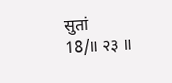सुतां
18/॥ २३ ॥